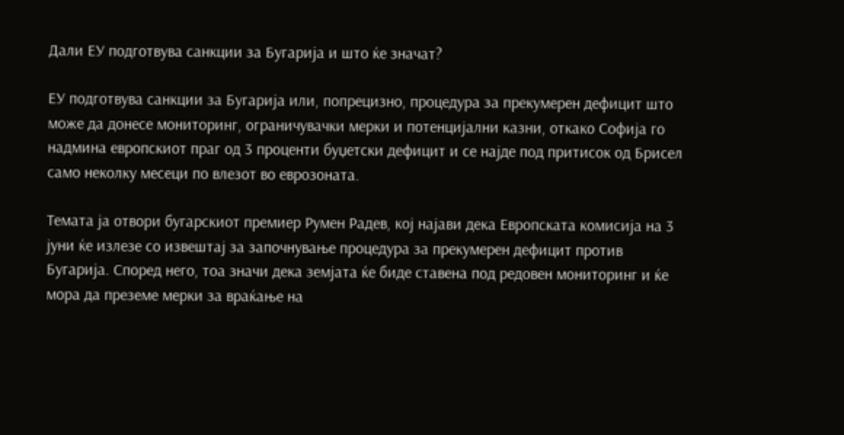Дали ЕУ подготвува санкции за Бугарија и што ќе значат?

ЕУ подготвува санкции за Бугарија или, попрецизно, процедура за прекумерен дефицит што може да донесе мониторинг, ограничувачки мерки и потенцијални казни, откако Софија го надмина европскиот праг од 3 проценти буџетски дефицит и се најде под притисок од Брисел само неколку месеци по влезот во еврозоната.

Темата ја отвори бугарскиот премиер Румен Радев, кој најави дека Европската комисија на 3 јуни ќе излезе со извештај за започнување процедура за прекумерен дефицит против Бугарија. Според него, тоа значи дека земјата ќе биде ставена под редовен мониторинг и ќе мора да преземе мерки за враќање на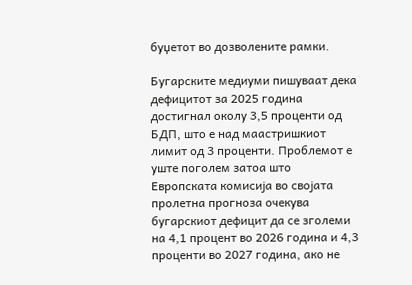буџетот во дозволените рамки.

Бугарските медиуми пишуваат дека дефицитот за 2025 година достигнал околу 3,5 проценти од БДП, што е над маастришкиот лимит од 3 проценти. Проблемот е уште поголем затоа што Европската комисија во својата пролетна прогноза очекува бугарскиот дефицит да се зголеми на 4,1 процент во 2026 година и 4,3 проценти во 2027 година, ако не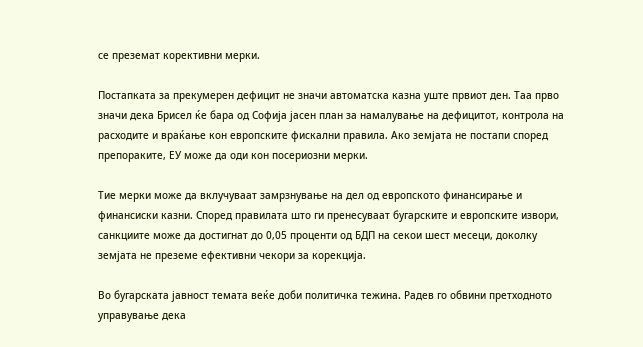се преземат корективни мерки.

Постапката за прекумерен дефицит не значи автоматска казна уште првиот ден. Таа прво значи дека Брисел ќе бара од Софија јасен план за намалување на дефицитот, контрола на расходите и враќање кон европските фискални правила. Ако земјата не постапи според препораките, ЕУ може да оди кон посериозни мерки.

Тие мерки може да вклучуваат замрзнување на дел од европското финансирање и финансиски казни. Според правилата што ги пренесуваат бугарските и европските извори, санкциите може да достигнат до 0,05 проценти од БДП на секои шест месеци, доколку земјата не преземе ефективни чекори за корекција.

Во бугарската јавност темата веќе доби политичка тежина. Радев го обвини претходното управување дека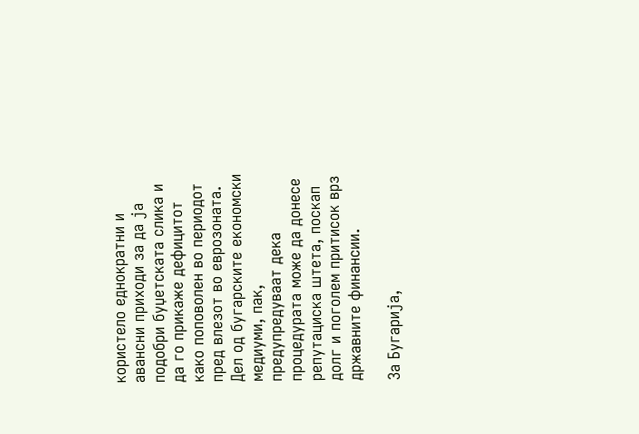користело еднократни и авансни приходи за да ја подобри буџетската слика и да го прикаже дефицитот како поповолен во периодот пред влезот во еврозоната. Дел од бугарските економски медиуми, пак, предупредуваат дека процедурата може да донесе репутациска штета, поскап долг и поголем притисок врз државните финансии.

За Бугарија,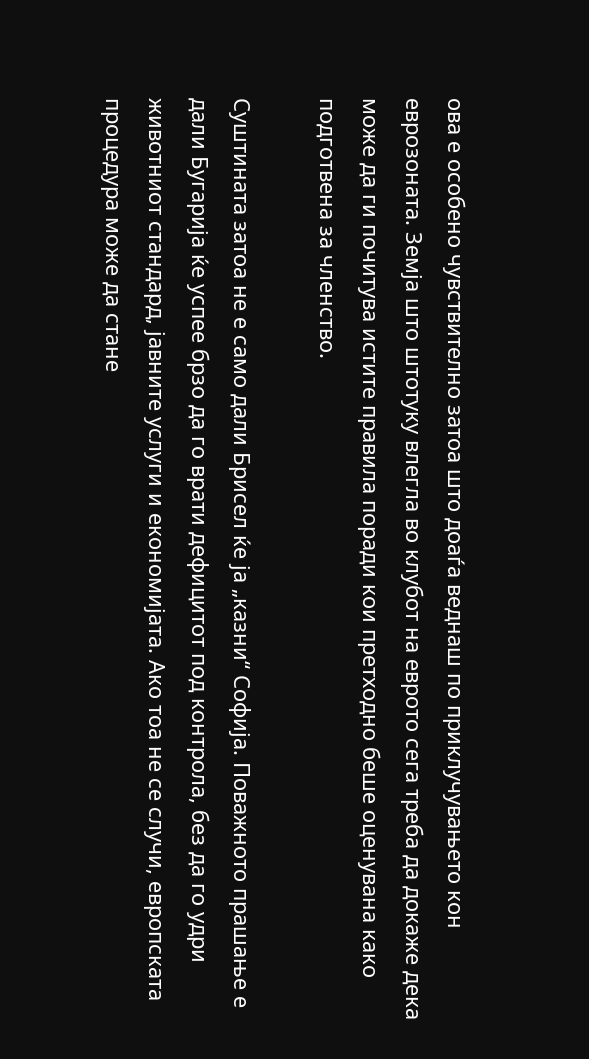ова е особено чувствително затоа што доаѓа веднаш по приклучувањето кон еврозоната. Земја што штотуку влегла во клубот на еврото сега треба да докаже дека може да ги почитува истите правила поради кои претходно беше оценувана како подготвена за членство.

Суштината затоа не е само дали Брисел ќе ја „казни“ Софија. Поважното прашање е дали Бугарија ќе успее брзо да го врати дефицитот под контрола, без да го удри животниот стандард, јавните услуги и економијата. Ако тоа не се случи, европската процедура може да стане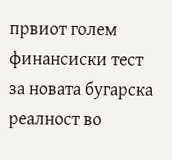првиот голем финансиски тест за новата бугарска реалност во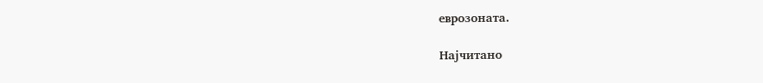еврозоната.

Најчитано